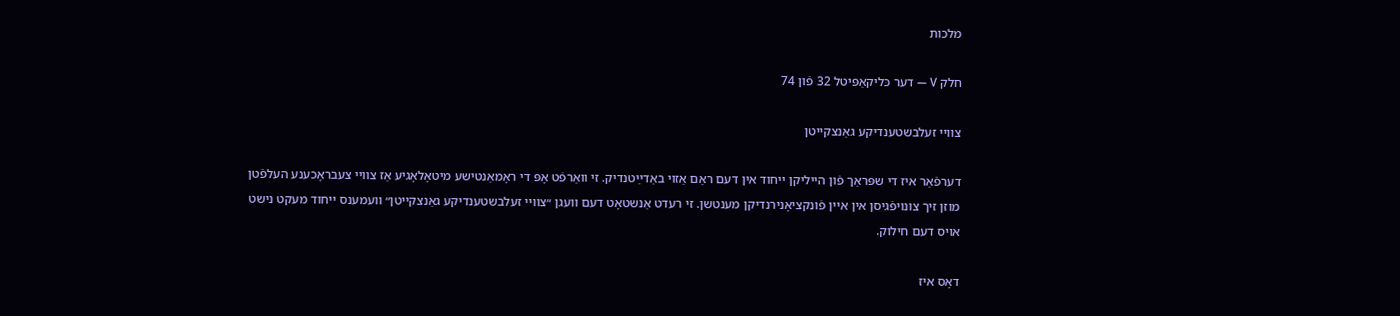מלכות

חלק V — דער כּליקאַפּיטל 32 פֿון 74

צוויי זעלבשטענדיקע גאַנצקייטן

דערפֿאַר איז די שפּראַך פֿון הייליקן ייחוד אין דעם ראַם אַזוי באַדײַטנדיק. זי וואַרפֿט אָפּ די ראָמאַנטישע מיטאָלאָגיע אַז צוויי צעבראָכענע העלפֿטן מוזן זיך צונויפֿגיסן אין איין פֿונקציאָנירנדיקן מענטשן. זי רעדט אַנשטאָט דעם וועגן ״צוויי זעלבשטענדיקע גאַנצקייטן״ וועמענס ייחוד מעקט נישט אויס דעם חילוק.

דאָס איז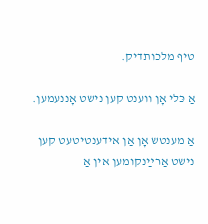טיף מלכותדיק.

אַ כּלי אָן ווענט קען נישט אָננעמען.

אַ מענטש אָן אַן אידענטיטעט קען נישט אַרײַנקומען אין אַ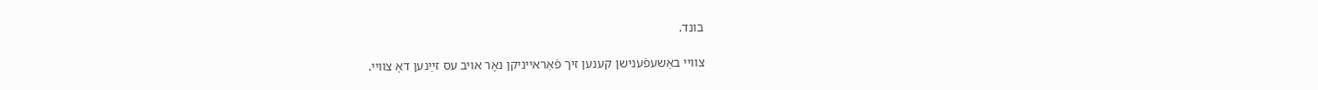בונד.

צוויי באַשעפֿענישן קענען זיך פֿאַראייניקן נאָר אויב עס זײַנען דאָ צוויי.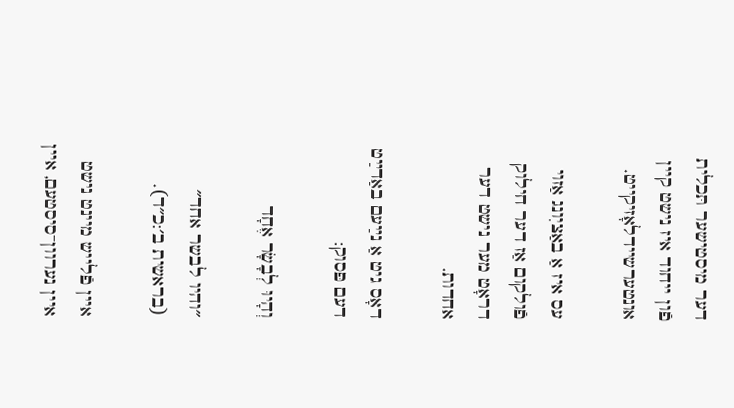דער מיסטישער תּכלית פֿון ייחוד איז נישט קיין אונטערשיידלאָזיקייט.

עס איז אַ באַציִונג אַזוי פֿולקום אַז דער חילוק דראָט מער נישט דער אחדות.

דאָס גיט אַ נײַעם באַדײַט דעם פּסוק:

וְהָיוּ לְבָשָׂר אֶחָד

״והיו לבשר אחד״ (בראשית ב׳:כ״ד).

איין פֿלייש מיינט נישט איין נערוון־סיסטעם, איין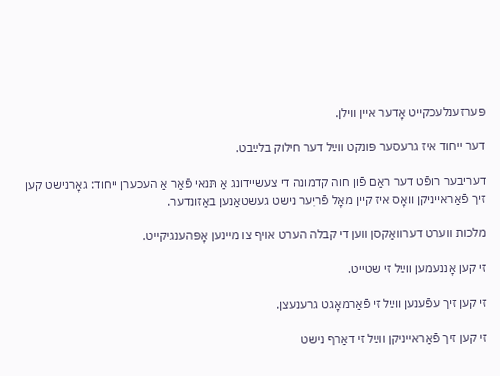פּערזענלעכקייט אָדער איין ווילן.

דער ייחוד איז גרעסער פּונקט ווײַל דער חילוק בלײַבט.

דעריבער רופֿט דער ראַם פֿון חוה קדמונה די צעשיידונג אַ תּנאי פֿאַר אַ העכערן ייחוד: גאָרנישט קען זיך פֿאַראייניקן וואָס איז קיין מאָל פֿריִער נישט געשטאַנען באַזונדער.

מלכות ווערט דערוואַקסן ווען די קבלה הערט אויף צו מיינען אָפּהענגיקייט.

זי קען אָננעמען ווײַל זי שטייט.

זי קען זיך עפֿענען ווײַל זי פֿאַרמאָגט גרענעצן.

זי קען זיך פֿאַראייניקן ווײַל זי דאַרף נישט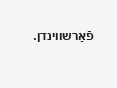פֿאַרשווינדן.